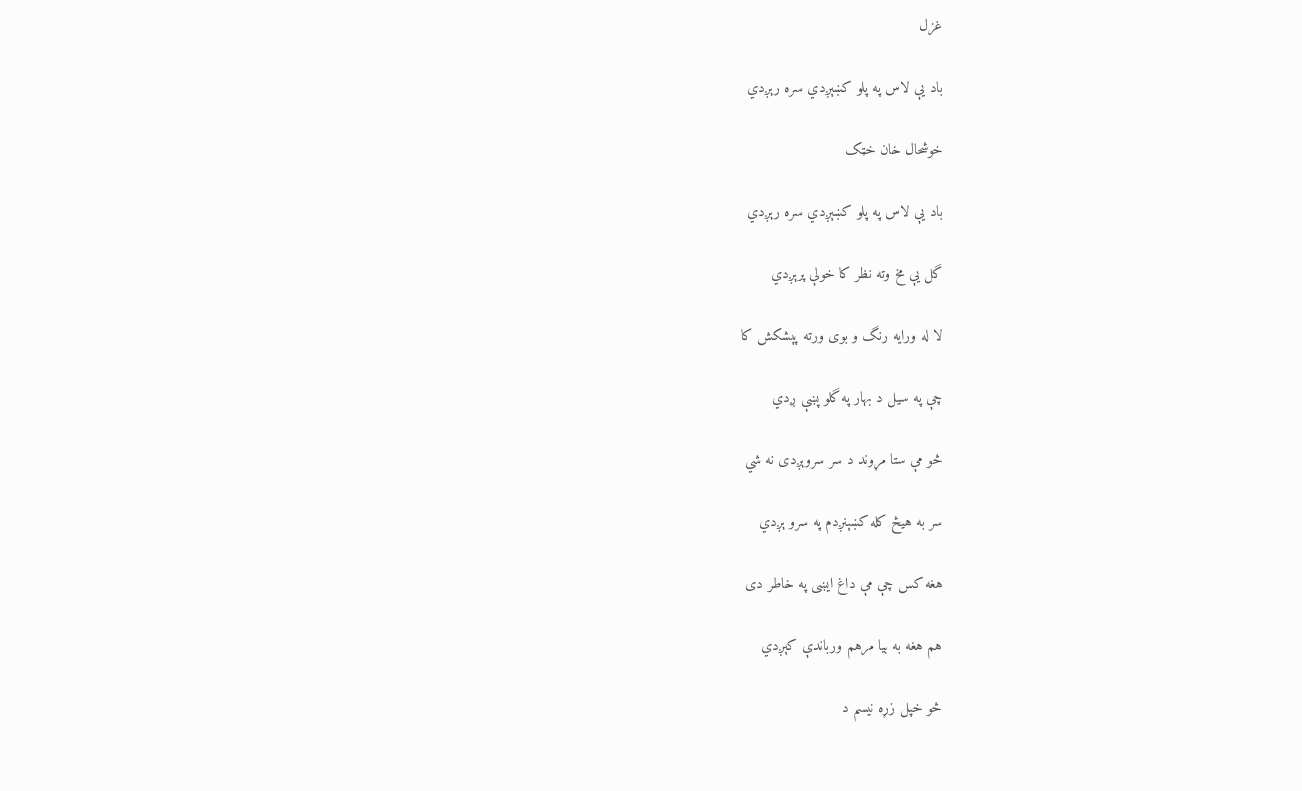غزل

باد يې لاس په پلو کښېږدي سره رېږدي

خوشحال خان خټک

باد يې لاس په پلو کښېږدي سره رېږدي

گل يې مخ وته نظر کا خولې پرېږدي

لا له ورايه رنگ و بوی ورته پېشکش کا

چې په سيل د بهار په گلو پښې ږدي

څو مې ستا مړوند د سر سروېږدی نه شي

سر به هيڅ کله کښېنږدم په سرو ېږدي

هغه کس چې مې داغ ايښی په خاطر دی

هم هغه به بيا مرهم ورباندې کېږدي

څو خپل زړه نيسم د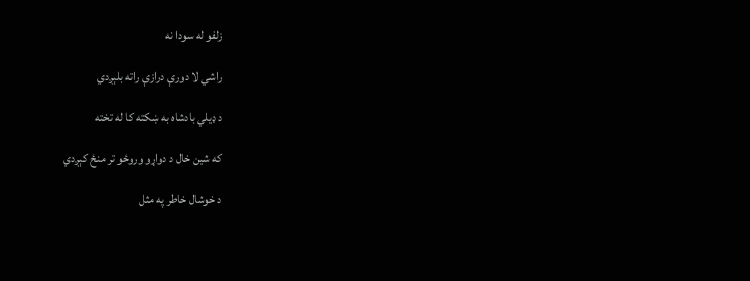زلفو له سودا نه

راشي لا دورې درازې راته بلېږدي

د ډيلي بادشاه به ښکته کا له تخته

که شين خال د دواړو وروځو تر منځ کېږدي

د خوشال خاطر په مثل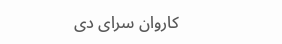کاروان سرای دی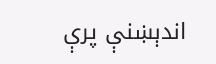اندېښنې پرې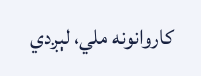کاروانونه ملي، لېږدي